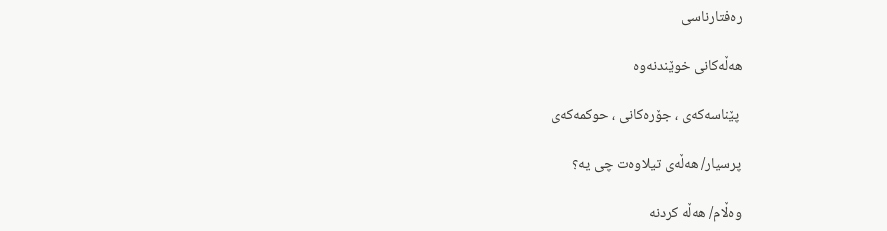ره‌فتارناسی

هه‌ڵه‌كانی خوێندنه‌وه‌

 پێناسه‌كه‌ی ، جۆره‌كانی ، حوكمه‌كه‌ی

پرسیار/ هه‌ڵه‌ی تیلاوه‌ت چی یه‌؟

وەڵام/ هه‌ڵه‌ كردنه‌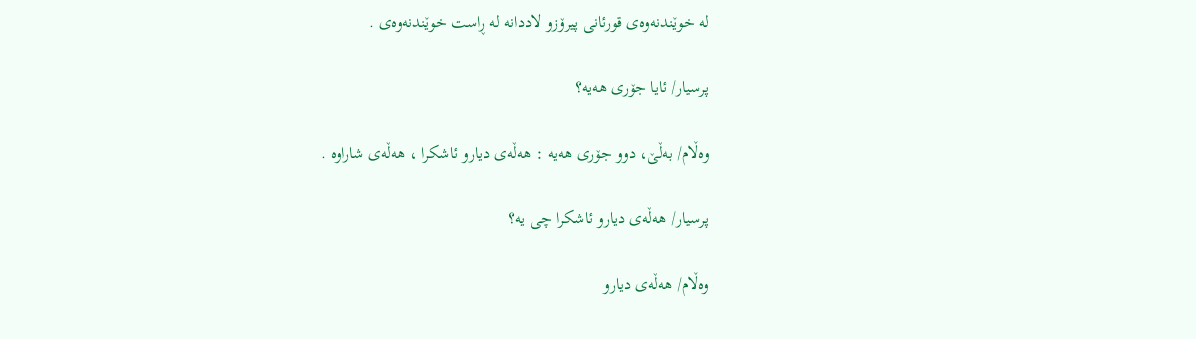له‌ خوێندنه‌وه‌ی قورئانی پیرۆزو لاددانه‌ له‌ ڕاست خوێندنه‌وه‌ی .

پرسیار/ ئایا جۆری هه‌یه‌؟

وەڵام/ به‌ڵێ، دوو جۆری هه‌یه‌ : هه‌ڵه‌ی دیارو ئاشكرا ، هه‌ڵه‌ی شاراوه‌ .

پرسیار/ هه‌ڵه‌ی دیارو ئاشكرا چی یه‌؟

وەڵام/ هه‌ڵه‌ی دیارو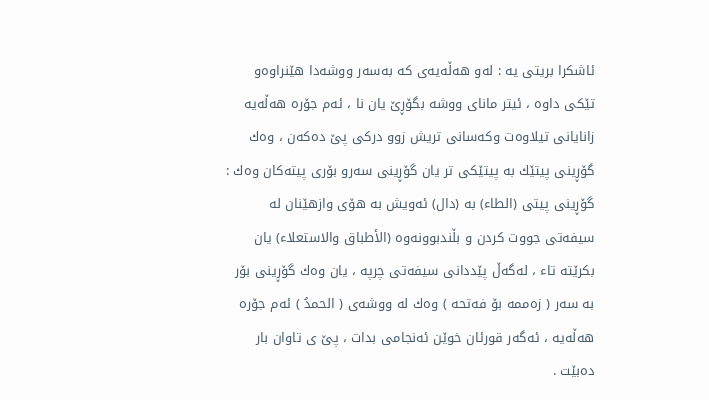ئاشكرا بریتی یه‌ : له‌و هه‌ڵه‌یه‌ی كه‌ به‌سه‌ر ووشه‌دا هێنراوه‌و تێكی دا‌وه‌ ، ئیتر مانای ووشه‌ بگۆڕێ یان نا ، ئه‌م جۆره‌ هه‌ڵه‌یه‌ زانایانی تیلاوه‌ت وكه‌سانی تریش زوو دركی پێ ده‌كه‌ن ، وه‌ك گۆڕینی پیتێك به‌ پیتێكی تر یان گۆڕینی سه‌رو بۆری پیته‌كان وه‌ك : گۆڕینی پیتی (الطاء) به‌ (دال) ئه‌ویش به‌ هۆی وازهێنان له‌ سیفه‌تی جووت كردن و بڵندبوونه‌وه‌ (الأطباق والاستعلاء) یان بكرێته‌ تاء ، له‌گه‌ڵ پێددانی سیفه‌تی چرپه‌ ، یان وه‌ك گۆڕینی بۆر به‌ سه‌ر ( زه‌ممه‌ بۆ فه‌تحه‌ ) وه‌ك له‌ ووشه‌ی ( الحمدُ ) ئه‌م جۆره‌ هه‌ڵه‌یه‌ ، ئه‌گه‌ر قورئان خوێن ئه‌نجامی بدات ، پێ ی تاوان بار ده‌بێت .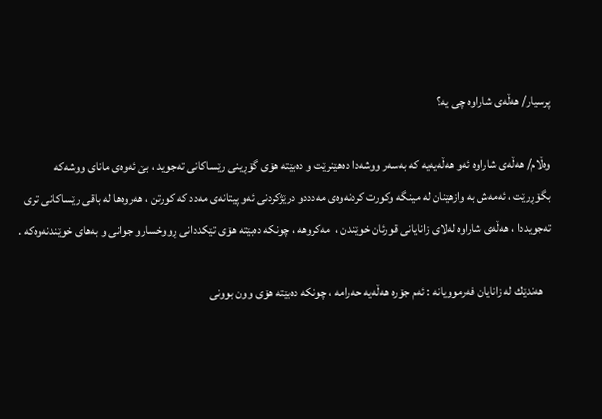پرسیار/ هه‌ڵه‌ی شاراوه‌ چی یه‌؟

وەڵام/ هه‌ڵه‌ی شاراوه‌ ئه‌و هه‌ڵه‌یەیە‌ كه‌ به‌سه‌ر ووشه‌دا ده‌هێنرێت و ده‌بێته‌ هۆی گۆڕینی رێساكانی ته‌جوید ، بێ ئه‌وه‌ی مانای ووشه‌كه‌ بگۆڕرێت ، ئه‌مه‌ش به‌ وازهێنان له‌ مینگه‌ وكورت كردنه‌وه‌ی مه‌دددو درێژكردنی ئه‌و پیتانه‌ی مه‌دد كه‌ كورتن ، هه‌روه‌ها له‌ باقی رێساكانی تری ته‌جویددا ، هه‌ڵه‌ی شاراوه‌ له‌لای زانایانی قورئان خوێندن ،  مه‌كروهه‌ ، چونكه‌ ده‌بێته‌ هۆی تێكددانی ڕووخسارو جوانی و به‌های خوێندنه‌وه‌كه‌ .

   هه‌ندێك له‌ زانایان فه‌رموویانه‌ : ئه‌م جۆره‌ هه‌ڵه‌یه‌ حه‌رامه‌ ، چونكه‌ ده‌بێته‌ هۆی وون بوونی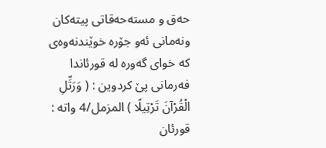حه‌ق و مسته‌حه‌قاتی پیته‌كان ونه‌مانی ئه‌و جۆره‌ خوێندنه‌وه‌ی كه‌ خوای گه‌وره‌ له‌ قورئاندا فه‌رمانی پێ كردوین : ( وَرَتِّلِ الْقُرْآنَ تَرْتِيلًا ) المزمل/4 واته‌ : قورئان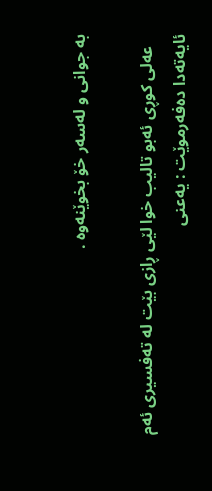به ‌جوانی و له‌سه‌ر خۆ بخوێنه‌وه‌ .

   عه‌لی كوڕی ئه‌بو تالیب خوا لێی ڕازی بێت له‌ ته‌فسیری ئه‌م ئایه‌ته‌دا ده‌فه‌رموێت : یه‌عنی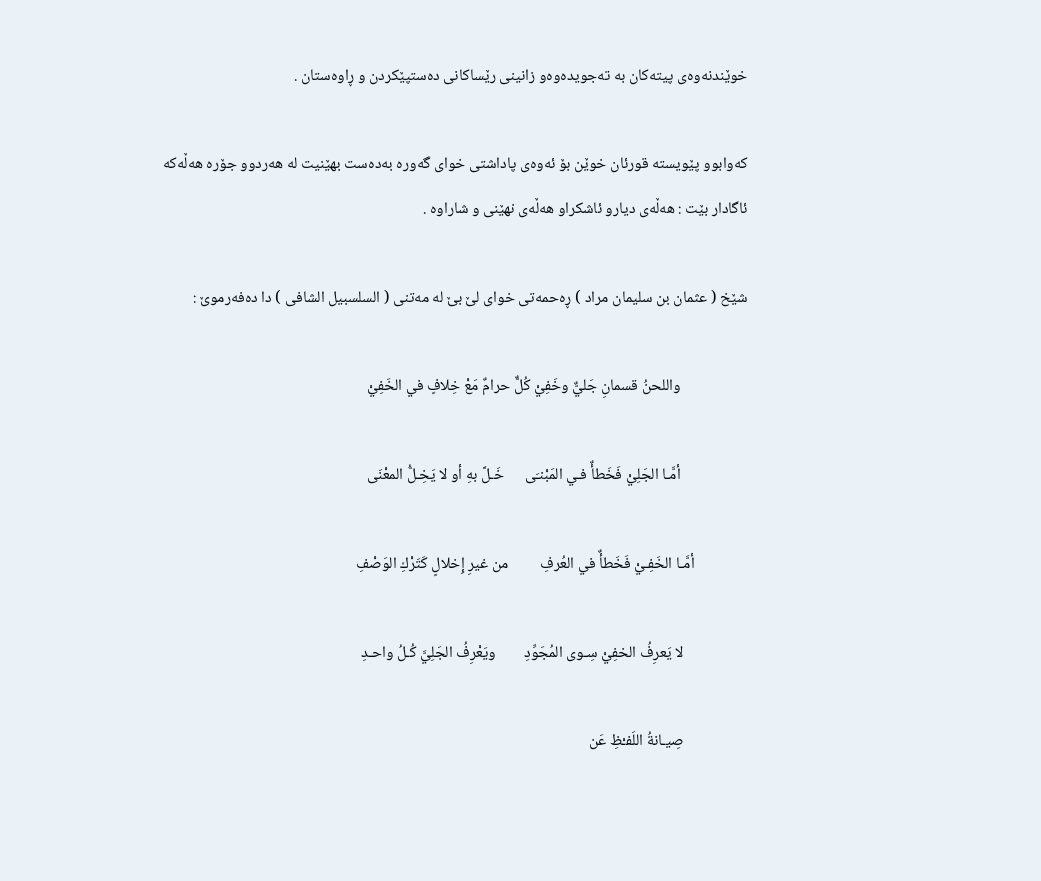خوێندنه‌وه‌ی پیته‌كان به‌ ته‌جویده‌وه‌و زانینی رێساكانی ده‌ستپێكردن و ڕاوه‌ستان .

كه‌وابوو پێویسته‌ قورئان خوێن بۆ ئه‌وه‌ی پاداشتی خوای گه‌وره‌ به‌ده‌ست بهێنیت له‌ هه‌ردوو جۆره‌ هه‌ڵه‌كه‌ ئاگادار بێت : هه‌ڵه‌ی دیارو ئاشكراو هه‌ڵه‌ی نهێنی و شارا‌وه‌ .

شێخ ( عثمان بن سلیمان مراد ) ڕه‌حمه‌تی خوای لێ بێ له‌ مه‌تنی ( السلسبیل الشافی ) دا ده‌فه‌رموێ :

                   واللحنُ قسمانِ جَليٌّ وخَفِيْ كُلٌّ حرامٌ مَعْ خِلافٍ في الخَفِيْ

                   أمَّـا الجَلِيْ فَخَطأٌ فـي المَبْنـَى      خَـلَّ بهِ أو لا يَخِـلُّ المعْنَى

               أمَّـا الخَفِـيْ فَخَطأٌ في العُرفِ         من غيرِ إِخلالٍ كَتَرْكِ الوَصْفِ

                  لا يَعرِفُ الخفِيْ سِـوى المُجَوِّدِ        ويَعْرِفُ الجَلِيَّ كُـلُ واحـدِ

                  صِيـانةُ اللَفـْظِ عَن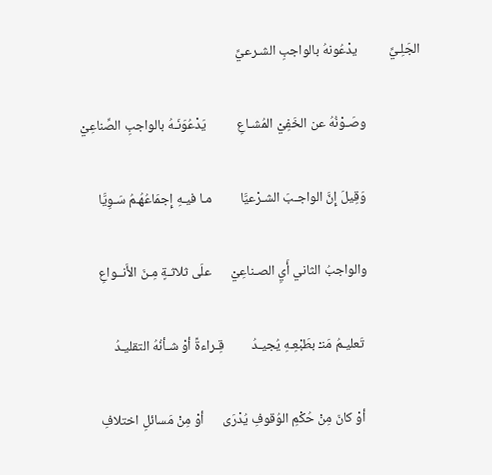الجَلِـيِّ          يدْعُونهُ بالواجبِ الشـرعيِّ

                  وصَـوْنُهُ عن الخَفِيْ المُشـاعِ          يَدْعُوَنَـهُ بالواجبِ الصِّناعِيْ

                  وَقِيلَ إِنَّ الواجـبَ الشـرْعيَّا         مـا فيـهِ إِجمَاعُهُـمُ سَـوِيَّا

                  والواجبُ الثاني أَيِ الصـناعِيْ      علَى ثلاثـةٍ مِـنَ الأَنــواعِ

                   تَعليـمُ مَنـْ بطَبْعِـهِ يُجيـدُ         قِـراءةً أوْ شـأنُهُ التقليـدُ

                   أوْ كانَ مِنْ حُكْمِ الوُقوفِ يُدْرَى      أوْ مِنْ مَسائلِ اختلافِ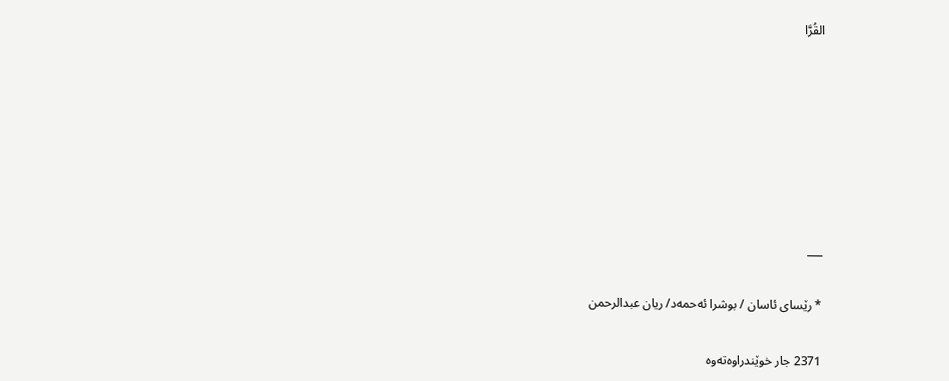القُرَّا







___

* رێسای ئاسان / بوشرا ئەحمەد/ ریان عبدالرحمن

2371 جار خوێندراوه‌ته‌وه‌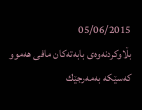05/06/2015
بڵاوكردنه‌وه‌ی بابه‌ته‌كان مافی هه‌موو كه‌سێكه‌ به‌مه‌رجێك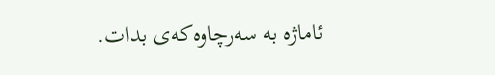ئاماژه‌ به‌ سه‌رچاوه‌كه‌ی بدات.